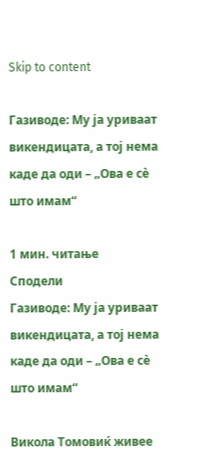Skip to content

Газиводе: Му ја уриваат викендицата, а тој нема каде да оди – „Ова е сѐ што имам“

1 мин. читање
Сподели
Газиводе: Му ја уриваат викендицата, а тој нема каде да оди – „Ова е сѐ што имам“

Викола Томовиќ живее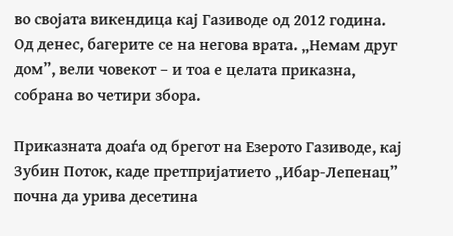во својата викендица кај Газиводе од 2012 година. Од денес, багерите се на негова врата. „Немам друг дом”, вели човекот – и тоа е целата приказна, собрана во четири збора.

Приказната доаѓа од брегот на Езерото Газиводе, кај Зубин Поток, каде претпријатието „Ибар-Лепенац” почна да урива десетина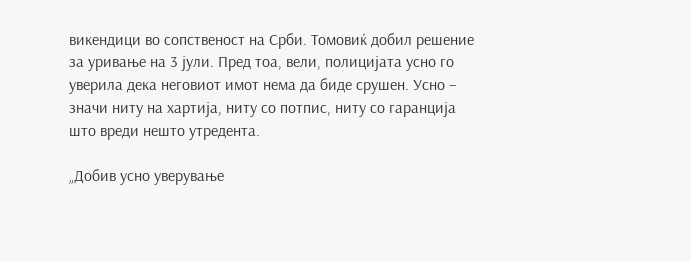викендици во сопственост на Срби. Томовиќ добил решение за уривање на 3 јули. Пред тоа, вели, полицијата усно го уверила дека неговиот имот нема да биде срушен. Усно – значи ниту на хартија, ниту со потпис, ниту со гаранција што вреди нешто утредента.

„Добив усно уверување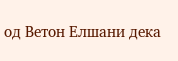од Ветон Елшани дека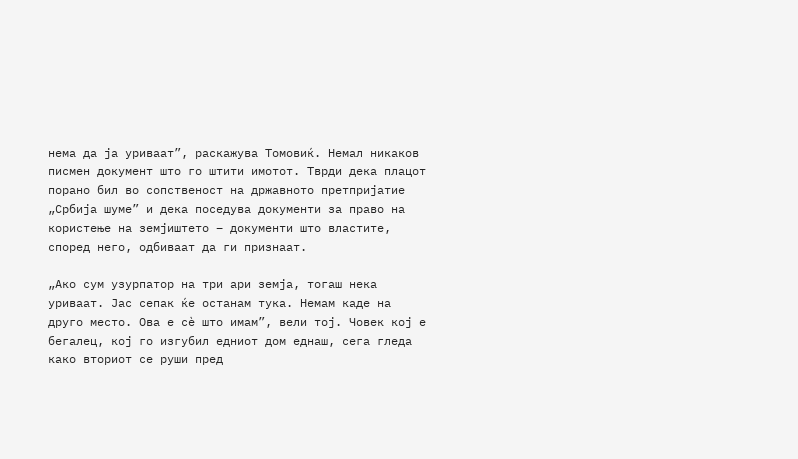нема да ја уриваат”, раскажува Томовиќ. Немал никаков писмен документ што го штити имотот. Тврди дека плацот порано бил во сопственост на државното претпријатие „Србија шуме” и дека поседува документи за право на користење на земјиштето – документи што властите, според него, одбиваат да ги признаат.

„Ако сум узурпатор на три ари земја, тогаш нека уриваат. Јас сепак ќе останам тука. Немам каде на друго место. Ова е сѐ што имам”, вели тој. Човек кој е бегалец, кој го изгубил едниот дом еднаш, сега гледа како вториот се руши пред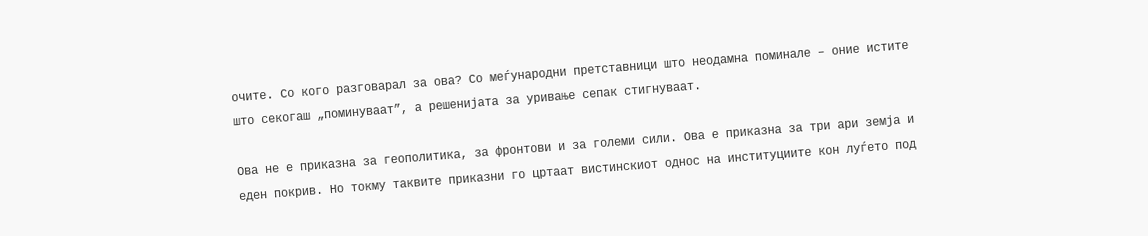очите. Со кого разговарал за ова? Со меѓународни претставници што неодамна поминале – оние истите што секогаш „поминуваат”, а решенијата за уривање сепак стигнуваат.

Ова не е приказна за геополитика, за фронтови и за големи сили. Ова е приказна за три ари земја и еден покрив. Но токму таквите приказни го цртаат вистинскиот однос на институциите кон луѓето под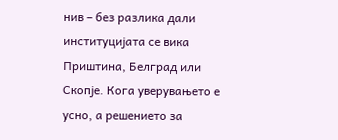нив – без разлика дали институцијата се вика Приштина, Белград или Скопје. Кога уверувањето е усно, а решението за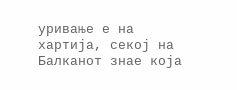уривање е на хартија, секој на Балканот знае која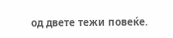од двете тежи повеќе.